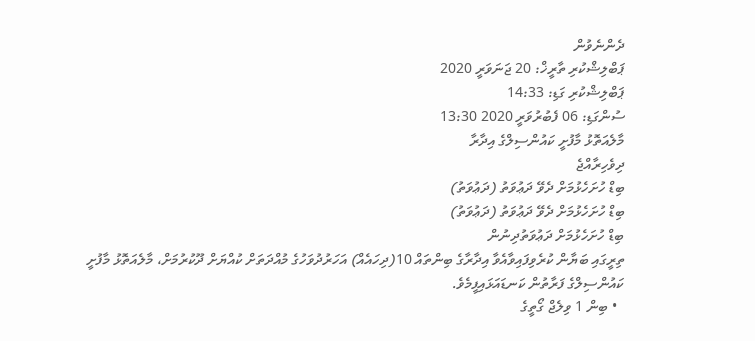ދެންނެވުން
ޕަބްލިޝްކުރި ތާރީޚް: 20 ޖަނަވަރީ 2020
ޕަބްލިޝްކުރި ގަޑި: 14:33
ސުންގަޑި: 06 ފެބުރުވަރީ 2020 13:30
މާލެއަތޮޅު މާފުށީ ކައުންސިލްގެ އިދާރާ
ދިވެހިރާއްޖެ
ބިޑް ހުށަހެޅުމަށް ދެވޭ ދަޢުވަތު (ދަޢުވަތު)
ބިޑް ހުށަހެޅުމަށް ދެވޭ ދަޢުވަތު (ދަޢުވަތު)
ބިޑް ހުށަހެޅުމަށް ދަޢުވަތުދިނުން
ތިރީގައި ބަޔާން ކުރެވިފައިވާއެވާ އިދާރާގެ ބިންތައް 10(ދިހައެއް) އަހަރުދުވަހުގެ މުއްދަތަށް ކުއްޔަށް ދޫކުރުމަށް، މާލެއަތޮޅު މާފުށީ ކައުންސިލްގެ ފަރާތުން ކަނޑައަޅައިފީމެވެ.
  • ބިން 1 ވިލެޖް ގޯތީގެ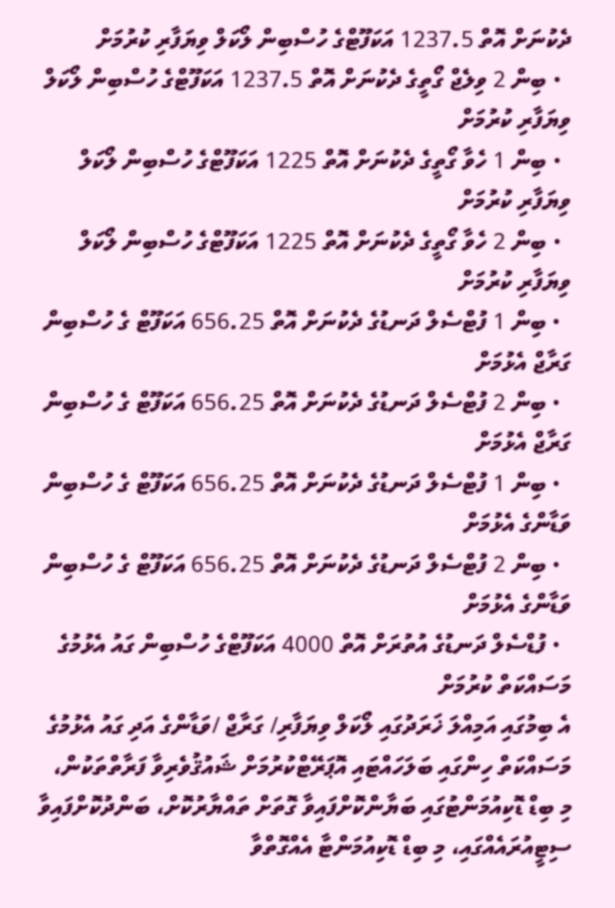ދެކުނަށް އޮތް 1237.5 އަކަފޫޓްގެ ހުސްބިން ލޯކަލް ވިޔަފާރި ކުރުމަށް
  • ބިން 2 ވިލެޖް ގޯތީގެ ދެކުނަށް އޮތް 1237.5 އަކަފޫޓްގެ ހުސްބިން ލޯކަލް ވިޔަފާރި ކުރުމަށް
  • ބިން 1 ހެވާ ގޯތީގެ ދެކުނަށް އޮތް 1225 އަކަފޫޓްގެ ހުސްބިން ލޯކަލް ވިޔަފާރި ކުރުމަށް
  • ބިން 2 ހެވާ ގޯތީގެ ދެކުނަށް އޮތް 1225 އަކަފޫޓްގެ ހުސްބިން ލޯކަލް ވިޔަފާރި ކުރުމަށް
  • ބިން 1 ފުޓްސެލް ދަނޑުގެ ދެކުނަށް އޮތް 656.25 އަކަފޫޓް ގެ ހުސްބިން ގަރާޖް އެޅުމަށް
  • ބިން 2 ފުޓްސެލް ދަނޑުގެ ދެކުނަށް އޮތް 656.25 އަކަފޫޓް ގެ ހުސްބިން ގަރާޖް އެޅުމަށް
  • ބިން 1 ފުޓްސެލް ދަނޑުގެ ދެކުނަށް އޮތް 656.25 އަކަފޫޓް ގެ ހުސްބިން ވަޑާންގެ އެޅުމަށް
  • ބިން 2 ފުޓްސެލް ދަނޑުގެ ދެކުނަށް އޮތް 656.25 އަކަފޫޓް ގެ ހުސްބިން ވަޑާންގެ އެޅުމަށް
  • ފުޑްސެލް ދަނޑުގެ އުތުރަށް އޮތް 4000 އަކަފޫޓްގެ ހުސްބިން ގައު އެޅުމުގެ މަސައްކަތް ކުރުމަށް
އެ ބިމުގައި އަމިއްލަ ޚަރަދުގައި ލޯކަލް ވިޔަފާރި/ ގަރާޖް /ވަޑާންގެ އަދި ގައު އެޅުމުގެ މަސައްކަތް ހިންގައި ބަލަހައްޓައި އޮޕަރޭޓްކުރުމަށް ޝައުޤުވެރިވާ ފަރާތްތަކުން، މި ބިޑް ޑޮކިއުމަންޓުގައި ބަޔާންކޮށްފައިވާ ގޮތަށް ތައްޔާރުކޮށް، ބަންދުކޮށްފައިވާ ސިޓީއުރައެއްގައި، މި ބިޑް ޑޮކިއުމަންޓާ އެއްގޮތްވާ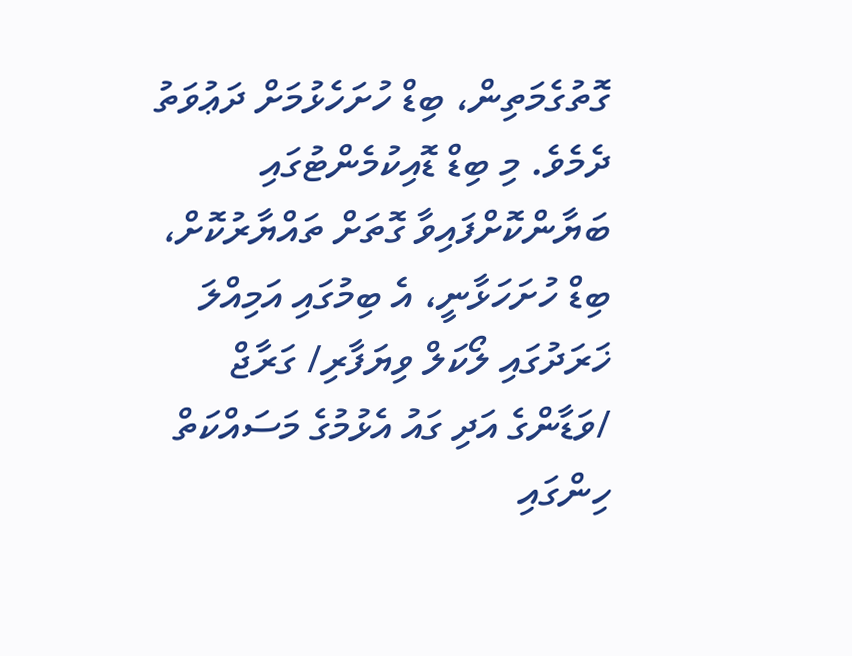ގޮތުގެމަތިން، ބިޑް ހުށަހެޅުމަށް ދަޢުވަތު ދެމެވެ. މި ބިޑް ޑޮއިކުމެންޓުގައި ބަޔާންކޮށްފައިވާ ގޮތަށް ތައްޔާރުކޮށް، ބިޑް ހުށަހަޅާނީ، އެ ބިމުގައި އަމިއްލަ ޚަރަދުގައި ލޯކަލް ވިޔަފާރި/ ގަރާޖް /ވަޑާންގެ އަދި ގައު އެޅުމުގެ މަސައްކަތް ހިންގައި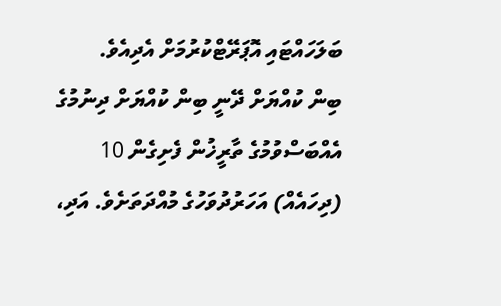ބަލަހައްޓައި އޮޕަރޭޓްކުރުމަށް އެދިއެވެ.
ބިން ކުއްޔަށް ދޭނީ ބިން ކުއްޔަށް ދިނުމުގެ އެއްބަސްވުމުގެ ތާރީޚުން ފެށިގެން 10 (ދިހައެއް) އަހަރުދުވަހުގެ މުއްދަތަށެވެ. އަދި،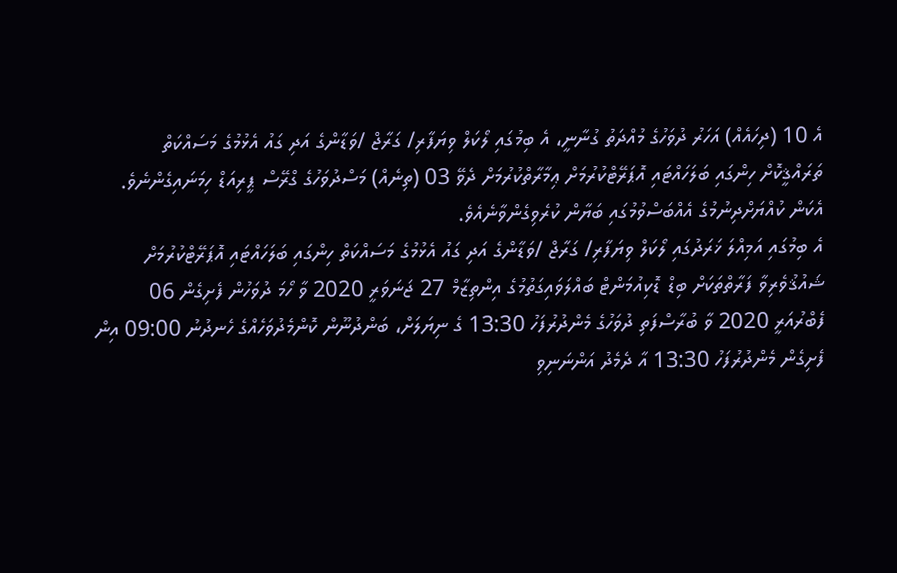އެ 10 (ދިހައެއް) އަހަރު ދުވަހުގެ މުއްދަތު ގުނާނީ، އެ ބިމުގައި ލޯކަލް ވިޔަފާރި/ ގަރާޖް /ވަޑާންގެ އަދި ގައު އެޅުމުގެ މަސައްކަތް  ތަރައްޤީކޮށް ހިންގައި ބަލަހައްޓައި އޮޕަރޭޓްކުރުމަށް ޢިމާރާތްކުރުމަށް ދެވޭ 03 (ތިނެއް) މަސްދުވަހުގެ ގްރޭސް ޕީރިއަޑް ހިމަނައިގެންނެވެ. އެކަން ކުއްޔަށްދިނުމުގެ އެއްބަސްވުމުގައި ބަޔާން ކުރެވިގެންވާނެއެވެ.
އެ ބިމުގައި އަމިއްލަ ޚަރަދުގައި ލޯކަލް ވިޔަފާރި/ ގަރާޖް /ވަޑާންގެ އަދި ގައު އެޅުމުގެ މަސައްކަތް ހިންގައި ބަލަހައްޓައި އޮޕަރޭޓްކުރުމަށް ޝައުޤުވެރިވާ ފަރާތްތަކަށް ބިޑް ޑޮކިއުމަންޓް ބައްލަވައިގަތުމުގެ އިންތިޒާމް 27 ޖަނަވަރީ 2020 ވާ ހޯމަ ދުވަހުން ފެށިގެން 06 ފެބްރުއަރީ 2020 ވާ ބުރާސްފަތި ދުވަހުގެ މެންދުރުފަހު 13:30 ގެ ނިޔަލަށް، ބަންދުނޫން ކޮންމެދުވަހެއްގެ ހެނދުނު 09:00 އިން ފެށިގެން މެންދުރުފަހު 13:30 އާ ދެމެދު އަންނަނިވި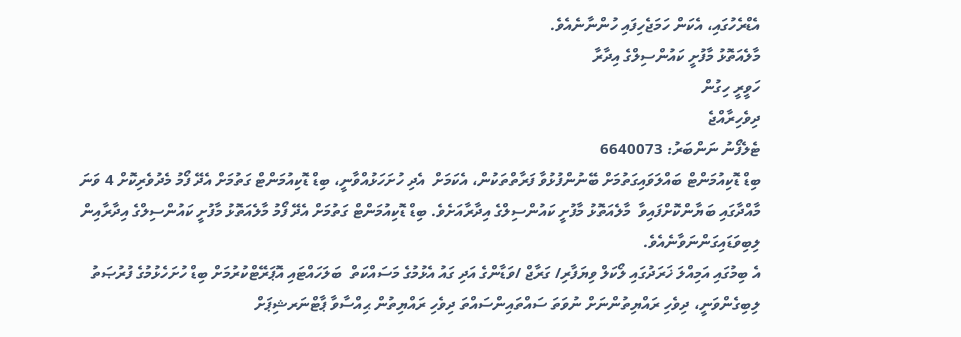އެޑްރެހުގައި، އެކަން ހަމަޖެހިފައި ހުންނާނެއެވެ.
މާލެއަތޮޅު މާފުށީ ކައުންސިލްގެ އިދާރާ
ހަވީރީ ހިގުން
ދިވެހިރާއްޖެ
ޓެލެފޯނު ނަންބަރު: 6640073
ބިޑް ޑޮކިއުމަންޓް ބައްލަވައިގަތުމަށް ބޭނުންފުޅުވާ ފަރާތްތަކުން، އެކަމަށް  އެދި ހުށަހަޅުއްވާނީ، ބިޑް ޑޮކިއުމަންޓް ގަތުމަށް އެދޭ ފޯމު މެދުވެރިކޮށް 4 ވަނަ މާއްދާގައި ބަޔާންކޮށްފައިވާ  މާލެއަތޮޅު މާފުށީ ކައުންސިލްގެ އިދާރާއަށެވެ. ބިޑް ޑޮކިއުމަންޓް ގަތުމަށް އެދޭ ފޯމު މާލެއަތޮޅު މާފުށީ ކައުންސިލްގެ އިދާރާއިން ލިބިވަޑައިގަންނަވާނެއެވެ.
އެ ބިމުގައި އަމިއްލަ ޚަރަދުގައި ލޯކަލް ވިޔަފާރި/ ގަރާޖް /ވަޑާންގެ އަދި ގައު އެޅުމުގެ މަސައްކަތް  ބަލަހައްޓައި އޮޕަރޭޓްކުރުމަށް ބިޑް ހުށަހެޅުމުގެ ފުރުޞަތު ލިބިގެންވަނީ، ދިވެހި ރައްޔިތުންނަށް ނުވަތަ ސައްތައިންސައްތަ ދިވެހި ރައްޔިތުން ޙިއްސާވާ ޕާޓްނަރޝިޕަށް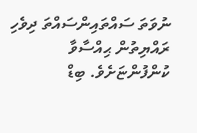ނުވަތަ ސައްތައިންސައްތަ ދިވެހި ރައްޔިތުން ޙިއްސާވާ ކުންފުންޏަށެވެ. ބިޑް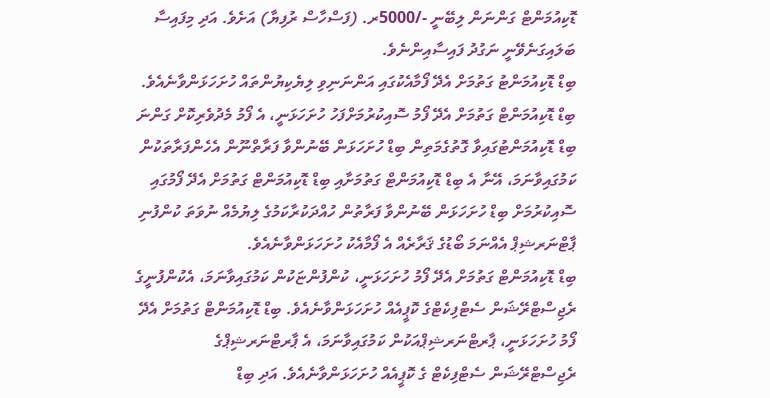ޑޮކިއުމަންޓް ގަންނަން ލިބޭނީ -/5000ރ. (ފަސްހާސް ރުފިޔާ) އަށެވެ. އަދި މިފައިސާ ބަލައިގަނެވޭނީ ނަގުދު ފައިސާއިންނެވެ.
ބިޑް ޑޮކިއުމަންޓު ގަތުމަށް އެދޭ ފޯމާއެކުގައި އަންނަނިވި ލިޔެކިޔުންތައް ހުށަހަޅަންވާނެއެވެ.
ބިޑް ޑޮކިއުމަންޓް ގަތުމަށް އެދޭ ފޯމު ސޮއިކުރުމަށްފަހު ހުށަހަޅަނީ، އެ ފޯމު މެދުވެރިކޮށް ގަންނަ ބިޑް ޑޮކިއުމަންޓުގައިވާ ގޮތުގެމަތިން ބިޑް ހުށަހަޅަން ބޭނުންވާ ފަރާތްނޫން އެހެންފަރާތަކުން ކަމުގައިވާނަމަ، އޭނާ އެ ބިޑް ޑޮކިއުމަންޓް ގަތުމަށާއި ބިޑް ޑޮކިއުމަންޓް ގަތުމަށް އެދޭ ފޯމުގައި ސޮއިކުރުމަށް ބިޑް ހުށަހަޅަން ބޭނުންވާ ފަރާތުން ހުއްދަކުރާކަމުގެ ލިޔުމެއް ނުވަތަ ކުންފުނި ޕާޓްނަރޝިޕް އެއްނަމަ ބޯޑުގެ ޤަރާރެއް އެ ފޯމާއެކު ހުށަހަޅަންވާނެއެވެ.
ބިޑް ޑޮކިއުމަންޓް ގަތުމަށް އެދޭ ފޯމު ހުށަހަޅަނީ، ކުންފުންޏަކުން ކަމުގައިވާނަމަ، އެކުންފުނީގެ ރެޖިސްޓްރޭޝަން ސެޓްފިކެޓްގެ ކޮޕީއެއް ހުށަހަޅަންވާނެއެވެ. ބިޑް ޑޮކިއުމަންޓް ގަތުމަށް އެދޭ ފޯމު ހުށަހަޅަނީ، ޕާރޓްނަރޝިޕްއަކުން ކަމުގައިވާނަމަ، އެ ޕާރޓްނަރޝިޕްގެ ރެޖިސްޓްރޭޝަން ސެޓްފިކެޓް ގެ ކޮޕީއެއް ހުށަހަޅަންވާނެއެވެ. އަދި ބިޑް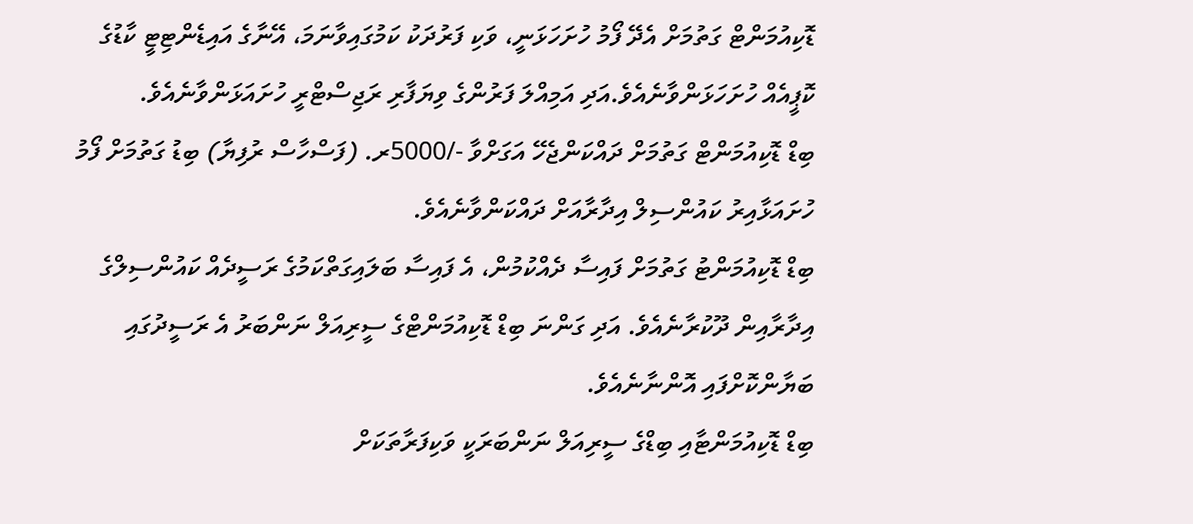ޑޮކިއުމަންޓް ގަތުމަށް އެދޭ ފޯމު ހުށަހަޅަނީ، ވަކި ފަރުދަކު ކަމުގައިވާނަމަ، އޭނާގެ އައިޑެންޓިޓީ ކާޑުގެ ކޮޕީއެއް ހުށަހަޅަންވާނެއެވެ.އަދި އަމިއްލަ ފަރުންގެ ވިޔަފާރި ރަޖިސްޓްރީ ހުށައަޅަންވާނެއެވެ.
ބިޑް ޑޮކިއުމަންޓް ގަތުމަށް ދައްކަންޖެހޭ އަގަށްވާ -/5000ރ. (ފަސްހާސް ރުފިޔާ) ބިޑު ގަތުމަށް ފޯމު ހުށައަޅާއިރު ކައުންސިލް އިދާރާއަށް ދައްކަންވާނެއެވެ.
ބިޑް ޑޮކިއުމަންޓު ގަތުމަށް ފައިސާ ދެއްކުމުން، އެ ފައިސާ ބަލައިގަތްކަމުގެ ރަސީދެއް ކައުންސިލްގެ އިދާރާއިން ދޫކުރާނެއެވެ. އަދި ގަންނަ ބިޑް ޑޮކިއުމަންޓްގެ ސީރިއަލް ނަންބަރު އެ ރަސީދުގައި ބަޔާންކޮށްފައި އޮންނާނެއެވެ.
ބިޑް ޑޮކިއުމަންޓާއި ބިޑްގެ ސީރިއަލް ނަންބަރަކީ ވަކިފަރާތަކަށް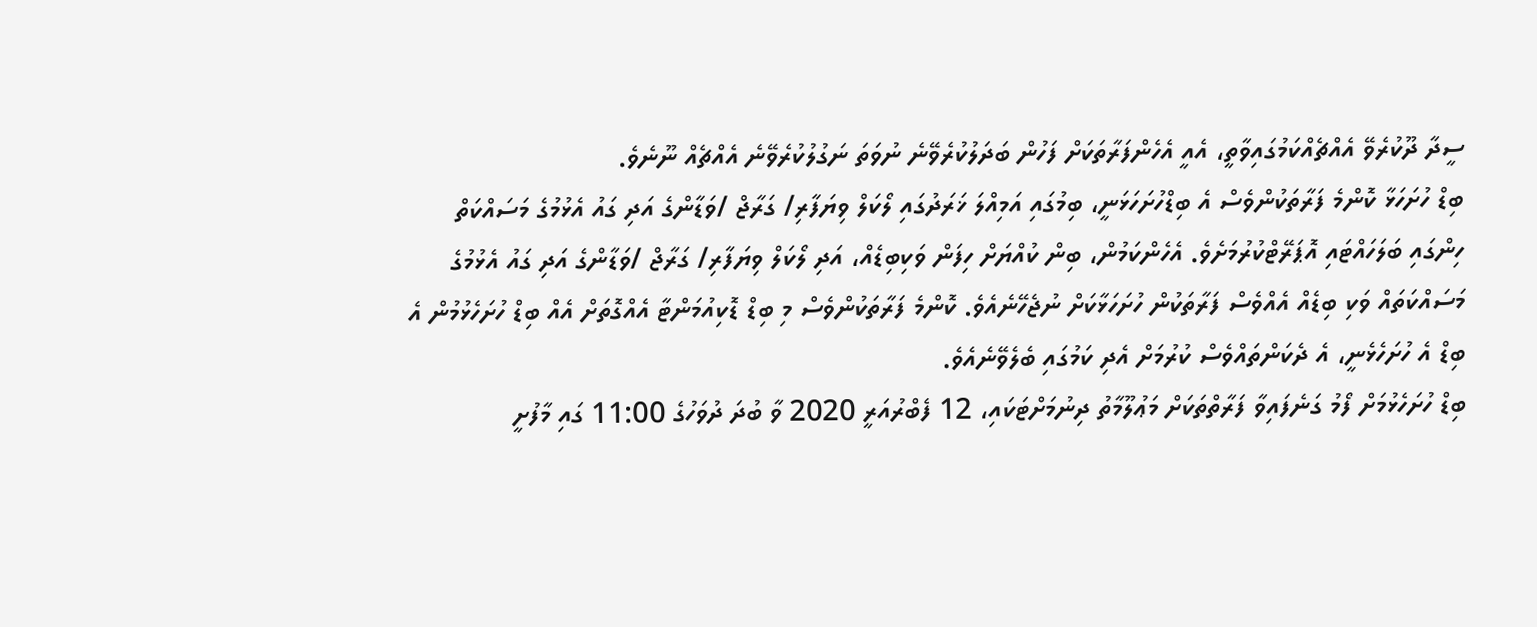ސީދާ ދޫކުރެވޭ އެއްޗެއްކަމުގައިވާތީ، އެއީ އެހެންފަރާތަކަށް ފަހުން ބަދަލުކުރެވޭނެ ނުވަތަ ނަގުލުކުރެވޭނެ އެއްޗެއް ނޫނެވެ.
ބިޑް ހުށަހަޅާ ކޮންމެ ފަރާތަކުންވެސް އެ ބިޑްހުށަހަޅަނީ، ބިމުގައި އަމިއްލަ ޚަރަދުގައި ލޯކަލް ވިޔަފާރި/ ގަރާޖް /ވަޑާންގެ އަދި ގައު އެޅުމުގެ މަސައްކަތް ހިންގައި ބަލަހައްޓައި އޮޕަރޭޓްކުރުމަށެވެ. އެހެންކަމުން، ބިން ކުއްޔަށް ހިފަން ވަކިބިޑެއް، އަދި ލޯކަލް ވިޔަފާރި/ ގަރާޖް /ވަޑާންގެ އަދި ގައު އެޅުމުގެ މަސައްކަތައް ވަކި ބިޑެއް އެއްވެސް ފަރާތަކުން ހުށަހަޅާކަށް ނުޖެހޭނެއެވެ. ކޮންމެ ފަރާތަކުންވެސް މި ބިޑް ޑޮކިއުމަންޓާ އެއްގޮތަށް އެއް ބިޑް ހުށަހެޅުމުން އެ ބިޑް އެ ހުށަހެޅެނީ، އެ ދެކަންތައްވެސް ކުރުމަށް އެދި ކަމުގައި ބެލެވޭނެއެވެ.
ބިޑް ހުށަހެޅުމަށް ފޯމު ގަނެފައިވާ ފަރާތްތަކަށް މަޢުލޫމާތު ދިނުމަށްޓަކައި، 12 ފެބްރުއަރީ 2020 ވާ ބުދަ ދުވަހުގެ 11:00 ގައި މާފުށީ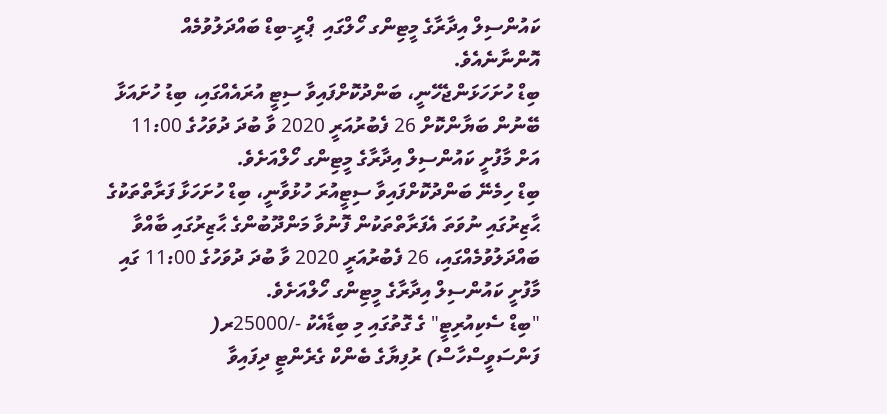ކައުންސިލް އިދާރާގެ މީޓިންގ ހޯލްގައި  ޕްރީ-ބިޑް ބައްދަލުވުމެއް އޮންނާނެއެވެ.
ބިޑް ހުށަހަޅަންޖެހޭނީ، ބަންދުކޮށްފައިވާ ސިޓީ އުރައެއްގައި، ބިޑު ހުށައަޅާ ބޭނުން ބަޔާންކޮށް 26 ފެބުރުއަރީ 2020 ވާ ބުދަ ދުވަހުގެ 11:00 އަށް މާފުށީ ކައުންސިލް އިދާރާގެ މީޓިންގ ހޯލްއަށެވެ.
ބިޑް ހިމެނޭ ބަންދުކޮށްފައިވާ ސިޓީއުރަ ހުޅުވާނީ، ބިޑް ހުށަހަޅާ ފަރާތްތަކުގެ ޙާޒިރުގައި ނުވަތަ އެފަރާތްތަކުން ފޮނުވާ މަންދޫބުންގެ ޙާޒިރުގައި ބާއްވާ ބައްދަލުވުމެއްގައި، 26 ފެބުރުއަރީ 2020 ވާ ބުދަ ދުވަހުގެ 11:00 ގައި މާފުށީ ކައުންސިލް އިދާރާގެ މީޓިންގ ހޯލްއަށެވެ.
"ބިޑް ސެކިއުރިޓީ" ގެ ގޮތުގައި މި ބިޑާއެކު -/25000ރ( ފަންސަވީސްހާސް) ރުފިޔާގެ ބެންކް ގެރެންޓީ ދިފައިވާ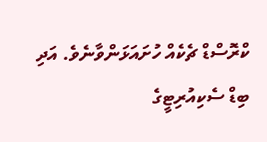ކްރޮސްޑް ޗެކެއް ހުށައަޅަންވާނެވެ. އަދި ބިޑް ސެކިއުރިޓީގެ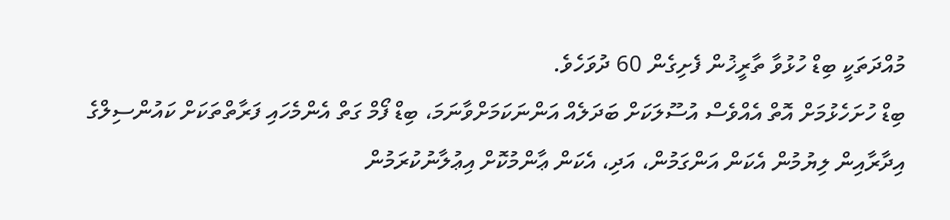މުއްދަތަކީ ބިޑް ހުޅުވާ ތާރީޚުން ފެށިގެން 60 ދުވަހެވެ.
ބިޑް ހުށަހެޅުމަށް އޮތް އެއްވެސް އުސޫލަކަށް ބަދަލެއް އަންނަކަމަށްވާނަމަ، ބިޑް ފޯމް ގަތް އެންމެހައި ފަރާތްތަކަށް ކައުންސިލްގެ އިދާރާއިން ލިޔުމުން އެކަން އަންގަމުން، އަދި، އެކަން ޢާންމުކޮށް އިޢުލާނުކުރަމުން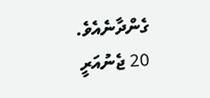ގެންދާނެއެވެ.
20 ޖެނުއަރީ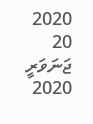2020
20 ޖަނަވަރީ 2020